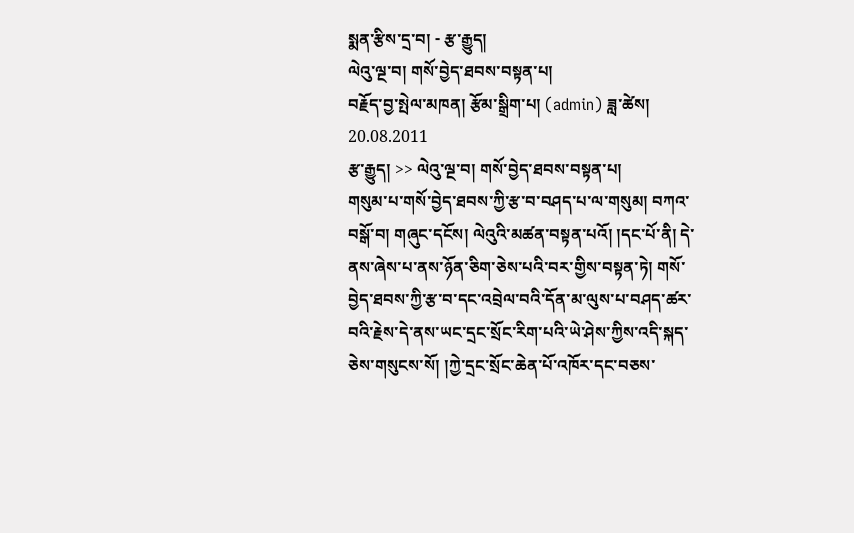སྨན་རྩིས་དྲ་བ། - རྩ་རྒྱུད།
ལེའུ་ལྔ་བ། གསོ་བྱེད་ཐབས་བསྟན་པ།
བརྗོད་བྱ་སྤེལ་མཁན། རྩོམ་སྒྲིག་པ། (admin) ཟླ་ཚེས། 20.08.2011
རྩ་རྒྱུད། >> ལེའུ་ལྔ་བ། གསོ་བྱེད་ཐབས་བསྟན་པ།
གསུམ་པ་གསོ་བྱེད་ཐབས་ཀྱི་རྩ་བ་བཤད་པ་ལ་གསུམ། བཀའ་བསྒོ་བ། གཞུང་དངོས། ལེའུའི་མཚན་བསྟན་པའོ། །དང་པོ་ནི། དེ་ནས་ཞེས་པ་ནས་ཉོན་ཅིག་ཅེས་པའི་བར་གྱིས་བསྟན་ཏེ། གསོ་བྱེད་ཐབས་ཀྱི་རྩ་བ་དང་འབྲེལ་བའི་དོན་མ་ལུས་པ་བཤད་ཚར་བའི་རྗེས་དེ་ནས་ཡང་དྲང་སྲོང་རིག་པའི་ཡེ་ཤེས་ཀྱིས་འདི་སྐད་ཅེས་གསུངས་སོ། །ཀྱེ་དྲང་སྲོང་ཆེན་པོ་འཁོར་དང་བཅས་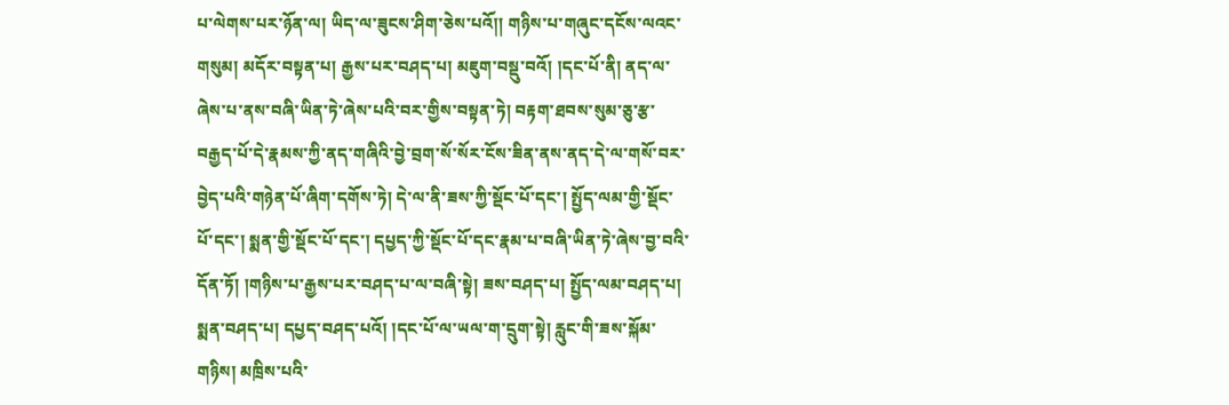པ་ལེགས་པར་ཉོན་ལ། ཡིད་ལ་ཟུངས་ཤིག་ཅེས་པའོ།། གཉིས་པ་གཞུང་དངོས་ལའང་གསུམ། མདོར་བསྟན་པ། རྒྱས་པར་བཤད་པ། མཇུག་བསྡུ་བའོ། །དང་པོ་ནི། ནད་ལ་ཞེས་པ་ནས་བཞི་ཡིན་ཏེ་ཞེས་པའི་བར་གྱིས་བསྟན་ཏེ། བརྟག་ཐབས་སུམ་ཅུ་རྩ་བརྒྱད་པོ་དེ་རྣམས་ཀྱི་ནད་གཞིའི་བྱེ་བྲག་སོ་སོར་ངོས་ཟིན་ནས་ནད་དེ་ལ་གསོ་བར་བྱེད་པའི་གཉེན་པོ་ཞིག་དགོས་ཏེ། དེ་ལ་ནི་ཟས་ཀྱི་སྡོང་པོ་དང་། སྤྱོད་ལམ་གྱི་སྡོང་པོ་དང་། སྨན་གྱི་སྡོང་པོ་དང་། དཔྱད་ཀྱི་སྡོང་པོ་དང་རྣམ་པ་བཞི་ཡིན་ཏེ་ཞེས་བྱ་བའི་དོན་ཏོ། །གཉིས་པ་རྒྱས་པར་བཤད་པ་ལ་བཞི་སྟེ། ཟས་བཤད་པ། སྤྱོད་ལམ་བཤད་པ། སྨན་བཤད་པ། དཔྱད་བཤད་པའོ། །དང་པོ་ལ་ཡལ་ག་དྲུག་སྟེ། རླུང་གི་ཟས་སྐོམ་གཉིས། མཁྲིས་པའི་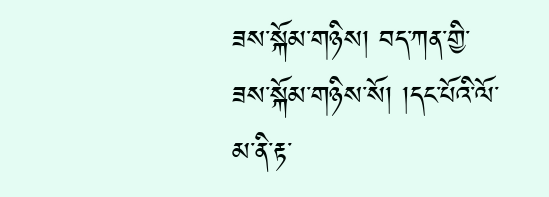ཟས་སྐོམ་གཉིས། བད་ཀན་གྱི་ཟས་སྐོམ་གཉིས་སོ། །དང་པོའི་ལོ་མ་ནི་རྟ་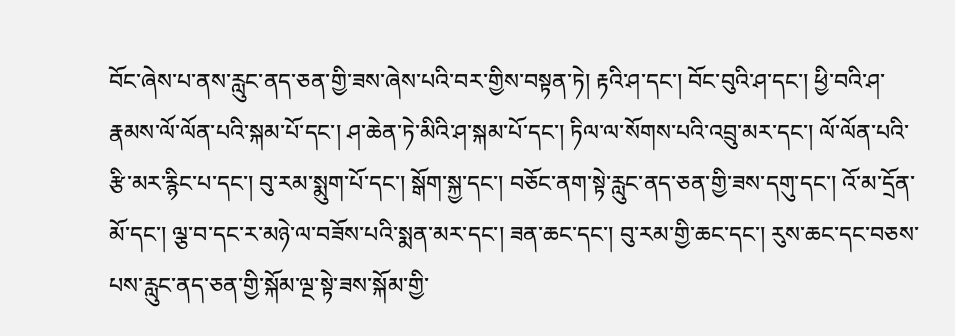བོང་ཞེས་པ་ནས་རླུང་ནད་ཅན་གྱི་ཟས་ཞེས་པའི་བར་གྱིས་བསྟན་ཏེ། རྟའི་ཤ་དང་། བོང་བུའི་ཤ་དང་། ཕྱི་བའི་ཤ་རྣམས་ལོ་ལོན་པའི་སྐམ་པོ་དང་། ཤ་ཆེན་ཏེ་མིའི་ཤ་སྐམ་པོ་དང་། ཏིལ་ལ་སོགས་པའི་འབྲུ་མར་དང་། ལོ་ལོན་པའི་རྩི་མར་རྙིང་པ་དང་། བུ་རམ་སྨུག་པོ་དང་། སྒོག་སྐྱ་དང་། བཅོང་ནག་སྟེ་རླུང་ནད་ཅན་གྱི་ཟས་དགུ་དང་། འོ་མ་དྲོན་མོ་དང་། ལྕ་བ་དང་ར་མཉེ་ལ་བཟོས་པའི་སྨན་མར་དང་། ཟན་ཆང་དང་། བུ་རམ་གྱི་ཆང་དང་། རུས་ཆང་དང་བཅས་པས་རླུང་ནད་ཅན་གྱི་སྐོམ་ལྔ་སྟེ་ཟས་སྐོམ་གྱི་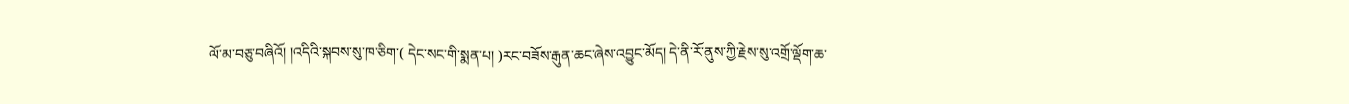ལོ་མ་བཅུ་བཞིའོ། །འདིའི་སྐབས་སུ་ཁ་ཅིག་( དེང་སང་གི་སྨན་པ། )རང་བཟོས་རྒུན་ཆང་ཞེས་འབྱུང་མོད། དེ་ནི་རོ་ནུས་ཀྱི་རྗེས་སུ་འགྲོ་ལྡོག་ཆ་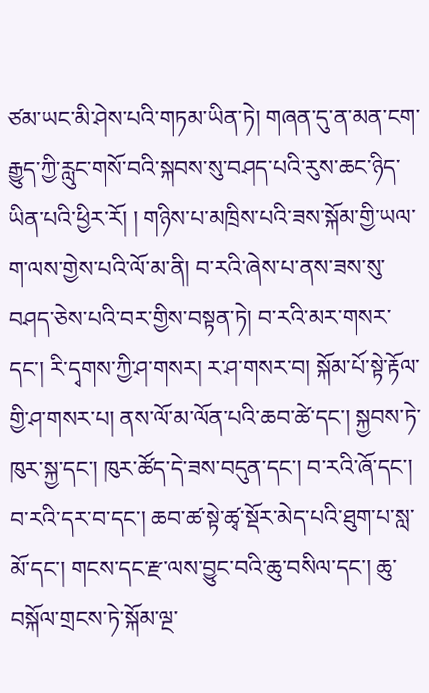ཙམ་ཡང་མི་ཤེས་པའི་གཏམ་ཡིན་ཏེ། གཞན་དུ་ན་མན་ངག་རྒྱུད་ཀྱི་རླུང་གསོ་བའི་སྐབས་སུ་བཤད་པའི་རུས་ཆང་ཉིད་ཡིན་པའི་ཕྱིར་རོ། ། གཉིས་པ་མཁྲིས་པའི་ཟས་སྐོམ་གྱི་ཡལ་ག་ལས་གྱེས་པའི་ལོ་མ་ནི། བ་རའི་ཞེས་པ་ནས་ཟས་སུ་བཤད་ཅེས་པའི་བར་གྱིས་བསྟན་ཏེ། བ་རའི་མར་གསར་དང་། རི་དྭགས་ཀྱི་ཤ་གསར། ར་ཤ་གསར་བ། སྐོམ་པོ་སྟེ་རྟོལ་གྱི་ཤ་གསར་པ། ནས་ལོ་མ་ལོན་པའི་ཆབ་ཚེ་དང་། སྐྱབས་ཏེ་ཁུར་སྐྱ་དང་། ཁུར་ཚོད་དེ་ཟས་བདུན་དང་། བ་རའི་ཞོ་དང་། བ་རའི་དར་བ་དང་། ཆབ་ཚ་སྟེ་ཚྭ་སྡོར་མེད་པའི་ཐུག་པ་སླ་མོ་དང་། གངས་དང་རྫ་ལས་བྱུང་བའི་ཆུ་བསིལ་དང་། ཆུ་བསྐོལ་གྲངས་ཏེ་སྐོམ་ལྔ་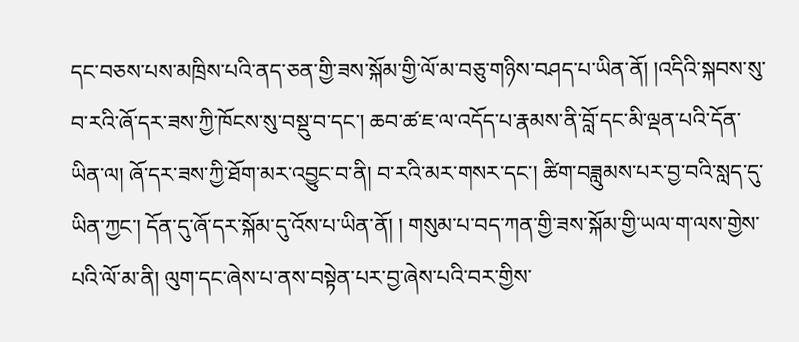དང་བཅས་པས་མཁྲིས་པའི་ནད་ཅན་གྱི་ཟས་སྐོམ་གྱི་ལོ་མ་བཅུ་གཉིས་བཤད་པ་ཡིན་ནོ། །འདིའི་སྐབས་སུ་བ་རའི་ཞོ་དར་ཟས་ཀྱི་ཁོངས་སུ་བསྡུ་བ་དང་། ཆབ་ཚ་ཇ་ལ་འདོད་པ་རྣམས་ནི་བློ་དང་མི་ལྡན་པའི་དོན་ཡིན་ལ། ཞོ་དར་ཟས་ཀྱི་ཐོག་མར་འབྱུང་བ་ནི། བ་རའི་མར་གསར་དང་། ཚིག་བཟླུམས་པར་བྱ་བའི་སླད་དུ་ཡིན་ཀྱང་། དོན་དུ་ཞོ་དར་སྐོམ་དུ་འོས་པ་ཡིན་ནོ། ། གསུམ་པ་བད་ཀན་གྱི་ཟས་སྐོམ་གྱི་ཡལ་ག་ལས་གྱེས་པའི་ལོ་མ་ནི། ལུག་དང་ཞེས་པ་ནས་བསྟེན་པར་བྱ་ཞེས་པའི་བར་གྱིས་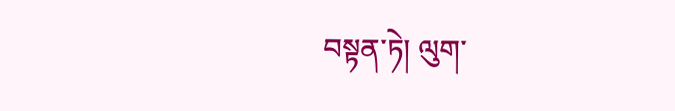བསྟན་ཏེ། ལུག་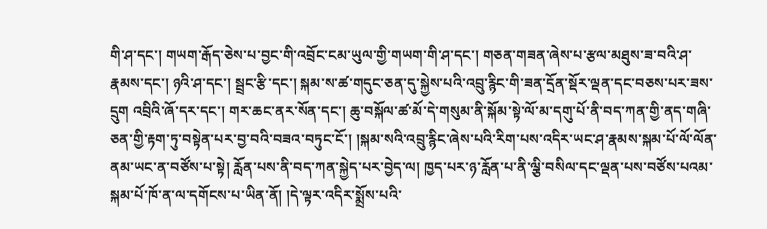གི་ཤ་དང་། གཡག་རྒོད་ཅེས་པ་བྱང་གི་འབྲོང་ངམ་ཡུལ་གྱི་གཡག་གི་ཤ་དང་། གཅན་གཟན་ཞེས་པ་རྩལ་མཐུས་ཟ་བའི་ཤ་རྣམས་དང་། ཉའི་ཤ་དང་། སྦྲང་རྩི་དང་། སྐམ་ས་ཚ་གདུང་ཅན་དུ་སྐྱེས་པའི་འབྲུ་རྙིང་གི་ཟན་དྲོན་སྡོར་ལྡན་དང་བཅས་པར་ཟས་དྲུག འབྲིའི་ཞོ་དར་དང་། གར་ཆང་ནར་སོན་དང་། ཆུ་བསྐོལ་ཚ་མོ་དེ་གསུམ་ནི་སྐོམ་སྟེ་ལོ་མ་དགུ་པོ་ནི་བད་ཀན་གྱི་ནད་གཞི་ཅན་གྱི་རྟག་ཏུ་བསྟེན་པར་བྱ་བའི་བཟའ་བཏུང་ངོ་། །སྐམ་སའི་འབྲུ་རྙིང་ཞེས་པའི་རིག་པས་འདིར་ཡང་ཤ་རྣམས་སྐམ་པོ་ལོ་ལོན་ནམ་ཡང་ན་བཙོས་པ་སྟེ། རློན་པས་ནི་བད་ཀན་སྐྱེད་པར་བྱེད་ལ། ཁྱད་པར་ཉ་རློན་པ་ནི་ལྕི་བསིལ་དང་ལྡན་པས་བཙོས་པའམ་སྐམ་པོ་ཁོ་ན་ལ་དགོངས་པ་ཡིན་ནོ། །དེ་ལྟར་འདིར་སྨྲོས་པའི་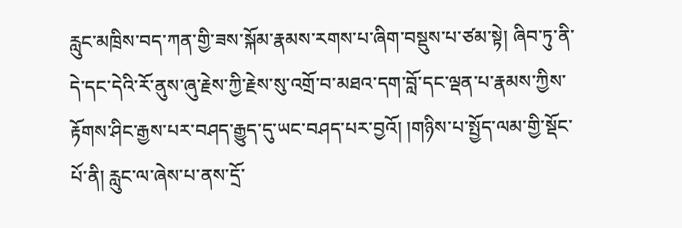རླུང་མཁྲིས་བད་ཀན་གྱི་ཟས་སྐོམ་རྣམས་རགས་པ་ཞིག་བསྡུས་པ་ཙམ་སྟེ། ཞིབ་ཏུ་ནི་དེ་དང་དེའི་རོ་ནུས་ཞུ་རྗེས་ཀྱི་རྗེས་སུ་འགྲོ་བ་མཐའ་དག་བློ་དང་ལྡན་པ་རྣམས་ཀྱིས་རྟོགས་ཤིང་རྒྱས་པར་བཤད་རྒྱུད་དུ་ཡང་བཤད་པར་བྱའོ། །གཉིས་པ་སྤྱོད་ལམ་གྱི་སྡོང་པོ་ནི། རླུང་ལ་ཞེས་པ་ནས་དྲོ་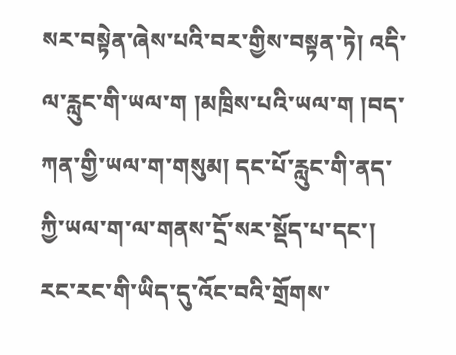སར་བསྟེན་ཞེས་པའི་བར་གྱིས་བསྟན་ཏེ། འདི་ལ་རླུང་གི་ཡལ་ག །མཁྲིས་པའི་ཡལ་ག །བད་ཀན་གྱི་ཡལ་ག་གསུམ། དང་པོ་རླུང་གི་ནད་ཀྱི་ཡལ་ག་ལ་གནས་དྲོ་སར་སྡོད་པ་དང་། རང་རང་གི་ཡིད་དུ་འོང་བའི་གྲོགས་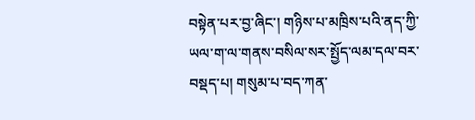བསྟེན་པར་བྱ་ཞིང་། གཉིས་པ་མཁྲིས་པའི་ནད་ཀྱི་ཡལ་ག་ལ་གནས་བསིལ་སར་སྤྱོད་ལམ་དལ་བར་བསྡད་པ། གསུམ་པ་བད་ཀན་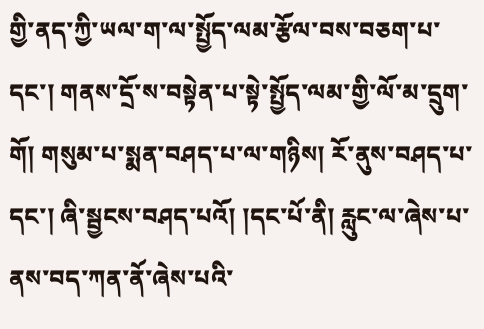གྱི་ནད་ཀྱི་ཡལ་ག་ལ་སྤྱོད་ལམ་རྩོལ་བས་བཅག་པ་དང་། གནས་དྲོ་ས་བསྟེན་པ་སྟེ་སྤྱོད་ལམ་གྱི་ལོ་མ་དྲུག་གོ། གསུམ་པ་སྨན་བཤད་པ་ལ་གཉིས། རོ་ནུས་བཤད་པ་དང་། ཞི་སྦྱངས་བཤད་པའོ། །དང་པོ་ནི། རླུང་ལ་ཞེས་པ་ནས་བད་ཀན་ནོ་ཞེས་པའི་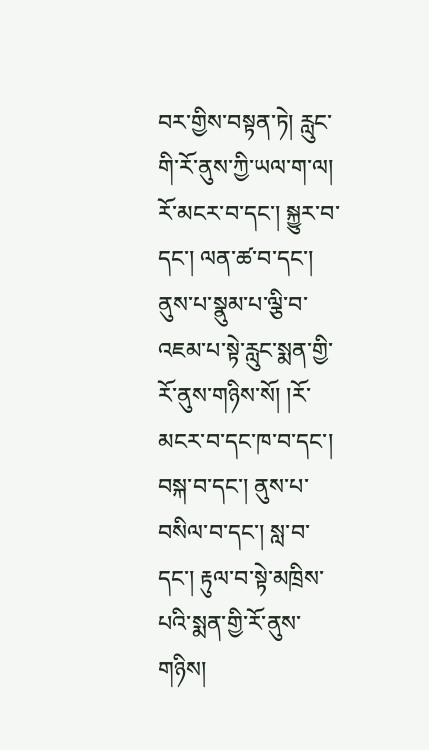བར་གྱིས་བསྟན་ཏེ། རླུང་གི་རོ་ནུས་ཀྱི་ཡལ་ག་ལ། རོ་མངར་བ་དང་། སྐྱུར་བ་དང་། ལན་ཚ་བ་དང་། ནུས་པ་སྣུམ་པ་ལྕི་བ་འཇམ་པ་སྟེ་རླུང་སྨན་གྱི་རོ་ནུས་གཉིས་སོ། །རོ་མངར་བ་དང་ཁ་བ་དང་། བསྐ་བ་དང་། ནུས་པ་བསིལ་བ་དང་། སླ་བ་དང་། རྟུལ་བ་སྟེ་མཁྲིས་པའི་སྨན་གྱི་རོ་ནུས་གཉིས།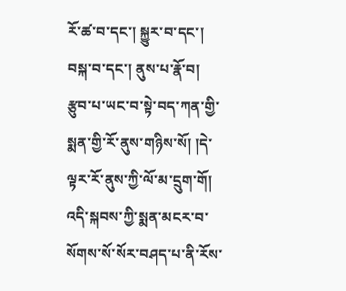རོ་ཚ་བ་དང་། སྐྱུར་བ་དང་། བསྐ་བ་དང་། ནུས་པ་རྣོ་བ། རྩུབ་པ་ཡང་བ་སྟེ་བད་ཀན་གྱི་སྨན་གྱི་རོ་ནུས་གཉིས་སོ། །དེ་ལྟར་རོ་ནུས་ཀྱི་ལོ་མ་དྲུག་གོ། འདི་སྐབས་ཀྱི་སྨན་མངར་བ་སོགས་སོ་སོར་བཤད་པ་ནི་རོས་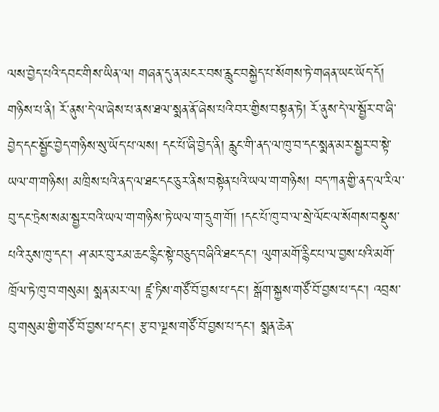ལས་བྱེད་པའི་དབང་གིས་ཡིན་ལ། གཞན་དུ་ན་མངར་བས་རླུང་བསྐྱེད་པ་སོགས་ཏེ་གཞན་ཡང་ཡོད་དོ། གཉིས་པ་ནི། རོ་ནུས་དེ་ལ་ཞེས་པ་ནས་ཐལ་སྨན་ནོ་ཞེས་པའི་བར་གྱིས་བསྟན་ཏེ། རོ་ནུས་དེ་ལ་སྦྱོར་བ་ཞི་བྱེད་དང་སྦྱོང་བྱེད་གཉིས་སུ་ཡོད་པ་ལས། དང་པོ་ཞི་བྱེད་ནི། རླུང་གི་ནད་ལ་ཁུ་བ་དང་སྨན་མར་སྦྱར་བ་སྟེ་ཡལ་ག་གཉིས། མཁྲིས་པའི་ནད་ལ་ཐང་དང་ཅུར་ནིས་བསྟེན་པའི་ཡལ་ག་གཉིས། བད་ཀན་གྱི་ནད་ལ་རིལ་བུ་དང་ཏྲེས་སམ་སྦྱར་བའི་ཡལ་ག་གཉིས་ཏེ་ཡལ་ག་དྲུག་གོ། །དང་པོ་ཁུ་བ་ལ་སྲེ་ལོང་ལ་སོགས་བསྡུས་པའི་རུས་ཁུ་དང་། ཤ་མར་བུ་རམ་ཆང་རྙིང་སྟེ་བཅུད་བཞིའི་ཐང་དང་། ལུག་མགོ་རྙིང་པ་ལ་བྱས་པའི་མགོ་ཁྲོལ་ཏེ་ཁུ་བ་གསུམ། སྨན་མར་ལ། ཛཱ་ཏིས་གཙོ་བོ་བྱས་པ་དང་། སྒོག་སྐྱས་གཙོ་བོ་བྱས་པ་དང་། འབྲས་བུ་གསུམ་གྱི་གཙོ་བོ་བྱས་པ་དང་། རྩ་བ་ལྔས་གཙོ་བོ་བྱས་པ་དང་། སྨན་ཆེན་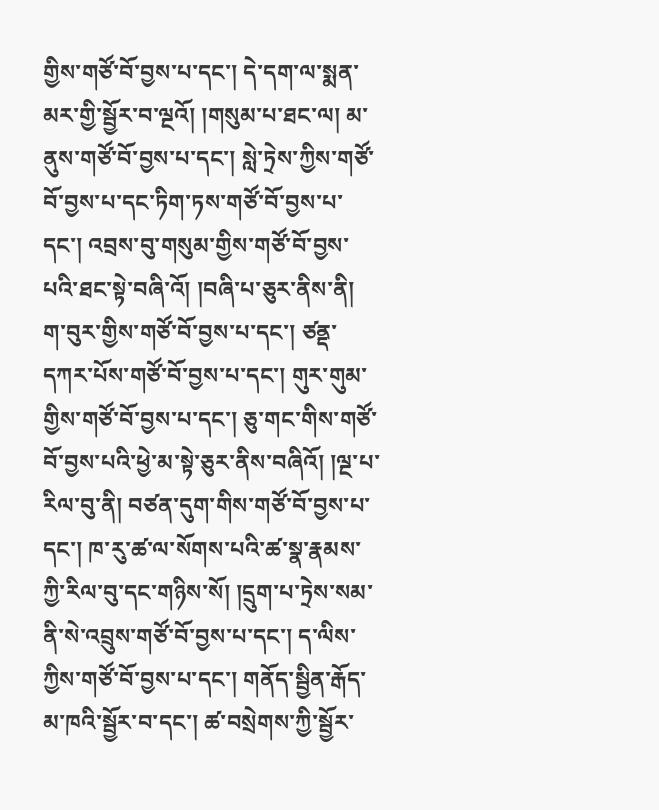གྱིས་གཙོ་བོ་བྱས་པ་དང་། དེ་དག་ལ་སྨན་མར་གྱི་སྦྱོར་བ་ལྔའོ། །གསུམ་པ་ཐང་ལ། མ་ནུས་གཙོ་བོ་བྱས་པ་དང་། སླེ་ཏྲེས་ཀྱིས་གཙོ་བོ་བྱས་པ་དང་ཏིག་ཏས་གཙོ་བོ་བྱས་པ་དང་། འབྲས་བུ་གསུམ་གྱིས་གཙོ་བོ་བྱས་པའི་ཐང་སྟེ་བཞི་འོ། །བཞི་པ་ཅུར་ནིས་ནི། ག་བུར་གྱིས་གཙོ་བོ་བྱས་པ་དང་། ཙནྡ་དཀར་པོས་གཙོ་བོ་བྱས་པ་དང་། གུར་གུམ་གྱིས་གཙོ་བོ་བྱས་པ་དང་། ཅུ་གང་གིས་གཙོ་བོ་བྱས་པའི་ཕྱེ་མ་སྟེ་ཅུར་ནིས་བཞིའོ། །ལྔ་པ་རིལ་བུ་ནི། བཙན་དུག་གིས་གཙོ་བོ་བྱས་པ་དང་། ཁ་རུ་ཚ་ལ་སོགས་པའི་ཚ་སྣ་རྣམས་ཀྱི་རིལ་བུ་དང་གཉིས་སོ། །དྲུག་པ་ཏྲེས་སམ་ནི་སེ་འབྲུས་གཙོ་བོ་བྱས་པ་དང་། ད་ལིས་ཀྱིས་གཙོ་བོ་བྱས་པ་དང་། གནོད་སྦྱིན་རྒོད་མ་ཁའི་སྦྱོར་བ་དང་། ཚ་བསྲེགས་ཀྱི་སྦྱོར་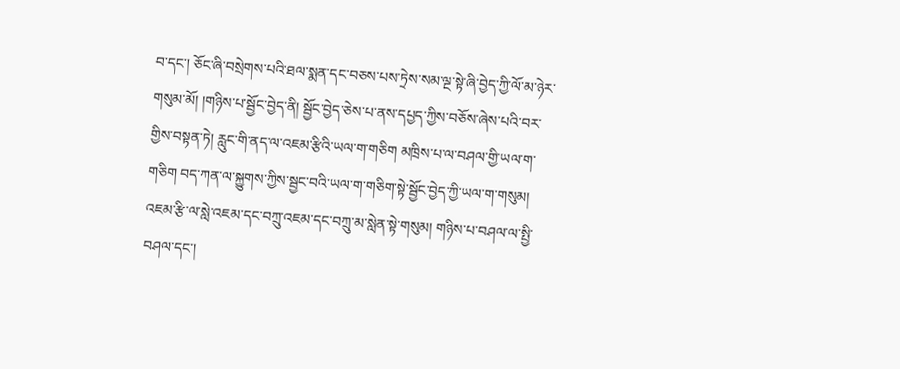བ་དང་། ཅོང་ཞི་བསྲེགས་པའི་ཐལ་སྨན་དང་བཅས་པས་ཏྲེས་སམ་ལྔ་སྟེ་ཞི་བྱེད་ཀྱི་ལོ་མ་ཉེར་གསུམ་མོ། །གཉིས་པ་སྦྱོང་བྱེད་ནི། སྦྱོང་བྱེད་ཅེས་པ་ནས་དཔྱད་ཀྱིས་བཅོས་ཞེས་པའི་བར་གྱིས་བསྟན་ཏེ། རླུང་གི་ནད་ལ་འཇམ་རྩིའི་ཡལ་ག་གཅིག མཁྲིས་པ་ལ་བཤལ་གྱི་ཡལ་ག་གཅིག བད་ཀན་ལ་སྐྱུགས་ཀྱིས་སྦྱང་བའི་ཡལ་ག་གཅིག་སྟེ་སྦྱོང་བྱེད་ཀྱི་ཡལ་ག་གསུམ། འཇམ་རྩི་ལ་སླེ་འཇམ་དང་བཀྲུ་འཇམ་དང་བཀྲུ་མ་སླེན་སྟེ་གསུམ། གཉིས་པ་བཤལ་ལ་སྤྱི་བཤལ་དང་།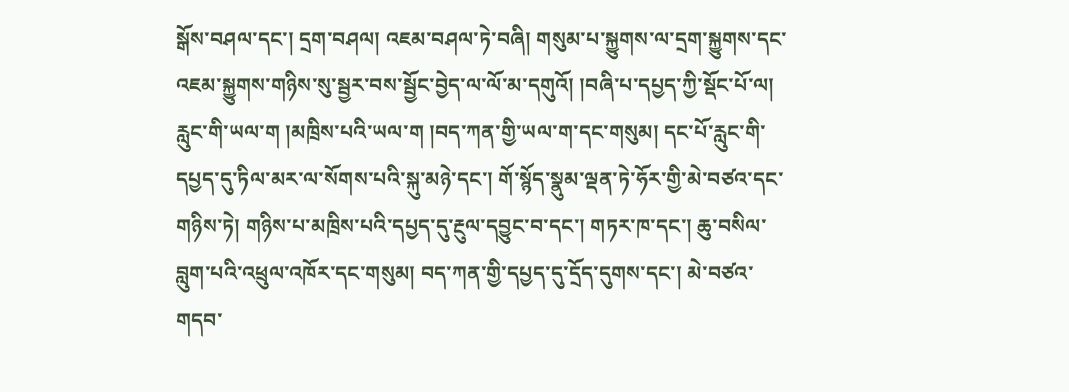སྒོས་བཤལ་དང་། དྲག་བཤལ། འཇམ་བཤལ་ཏེ་བཞི། གསུམ་པ་སྐྱུགས་ལ་དྲག་སྐྱུགས་དང་འཇམ་སྐྱུགས་གཉིས་སུ་སྦྱར་བས་སྦྱོང་བྱེད་ལ་ལོ་མ་དགུའོ། །བཞི་པ་དཔྱད་ཀྱི་སྡོང་པོ་ལ། རླུང་གི་ཡལ་ག །མཁྲིས་པའི་ཡལ་ག །བད་ཀན་གྱི་ཡལ་ག་དང་གསུམ། དང་པོ་རླུང་གི་དཔྱད་དུ་ཏིལ་མར་ལ་སོགས་པའི་སྐུ་མཉེ་དང་། གོ་སྙོད་སྣུམ་ལྡན་ཏེ་ཧོར་གྱི་མེ་བཙའ་དང་གཉིས་ཏེ། གཉིས་པ་མཁྲིས་པའི་དཔྱད་དུ་རྔུལ་དབྱུང་བ་དང་། གཏར་ཁ་དང་། ཆུ་བསིལ་བླུག་པའི་འཕྲུལ་འཁོར་དང་གསུམ། བད་ཀན་གྱི་དཔྱད་དུ་དྲོད་དུགས་དང་། མེ་བཙའ་གདབ་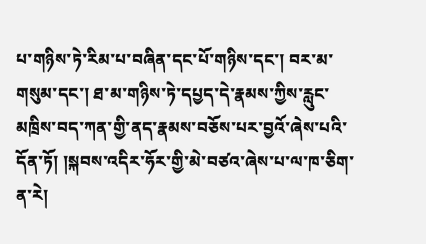པ་གཉིས་ཏེ་རིམ་པ་བཞིན་དང་པོ་གཉིས་དང་། བར་མ་གསུམ་དང་། ཐ་མ་གཉིས་ཏེ་དཔྱད་དེ་རྣམས་ཀྱིས་རླུང་མཁྲིས་བད་ཀན་གྱི་ནད་རྣམས་བཅོས་པར་བྱའོ་ཞེས་པའི་དོན་ཏོ། །སྐབས་འདིར་ཧོར་གྱི་མེ་བཙའ་ཞེས་པ་ལ་ཁ་ཅིག་ན་རེ།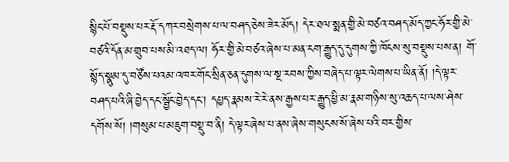སྙིང་པོ་བསྡུས་པར་རྡོ་དཀར་བསྲེགས་པ་ལ་བཤད་ཅེས་ཟེར་མོད། དེར་ཐལ་སྨན་གྱི་མེ་བཙའ་བཤད་མོད་ཀྱང་ཧོར་གྱི་མེ་བཙའི་དོན་མ་གྲུབ་པས་མི་འཐད་ལ། ཧོར་གྱི་མེ་བཙའ་ཞེས་པ་མན་ངག་རྒྱུད་དུ་དུགས་ཀྱི་ཁོངས་སུ་བསྡུས་པས་ན། གོ་སྙོད་སྣུམ་དུ་བཙོས་པའམ་འཁར་གོང་སྲིན་ཅན་དུགས་ལ་སྔ་རབས་ཀྱིས་བཞེད་པ་ལྟར་ལེགས་པ་ཡིན་ནོ། །དེ་ལྟར་བཤད་པའི་ཞི་བྱེད་དང་སྦྱོང་བྱེད་དང་། དཔྱད་རྣམས་རེ་རེ་ནས་རྒྱས་པར་རྒྱུད་ཕྱི་མ་རྣམ་གཉིས་སུ་འཆད་པ་ལས་ཤེས་དགོས་སོ། །གསུམ་པ་མཇུག་བསྡུ་བ་ནི། དེ་ལྟར་ཞེས་པ་ནས་ཞེས་གསུངས་སོ་ཞེས་པའི་བར་གྱིས་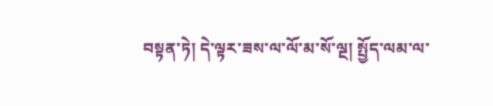བསྟན་ཏེ། དེ་ལྟར་ཟས་ལ་ལོ་མ་སོ་ལྔ། སྤྱོད་ལམ་ལ་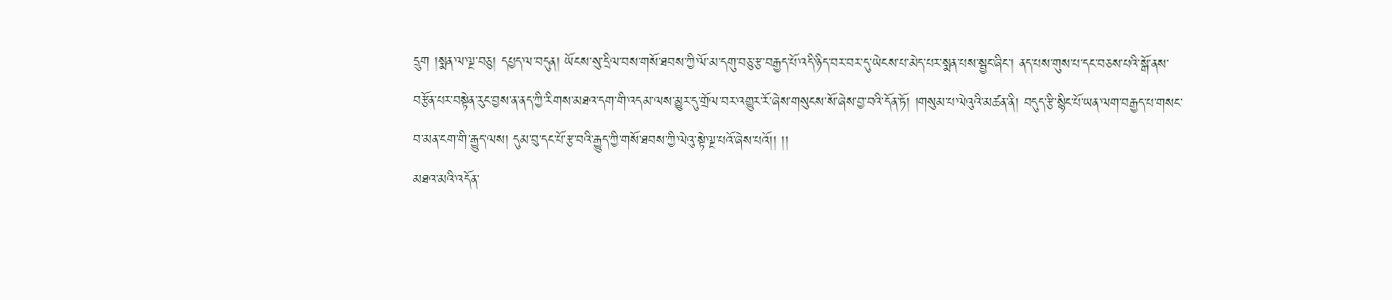དྲུག །སྨན་ལ་ལྔ་བཅུ། དཔྱད་ལ་བདུན། ཡོངས་སུ་དྲིལ་བས་གསོ་ཐབས་ཀྱི་ལོ་མ་དགུ་བཅུ་རྩ་བརྒྱད་པོ་འདི་ཉིད་བར་བར་དུ་ཡེངས་པ་མེད་པར་སྨན་པས་སྦྱང་ཞིང་། ནད་པས་གུས་པ་དང་བཅས་པའི་སྒོ་ནས་བརྩོན་པར་བསྟེན་རུང་བྱས་ན་ནད་ཀྱི་རིགས་མཐའ་དག་གི་འདམ་ལས་མྱུར་དུ་གྲོལ་བར་འགྱུར་རོ་ཞེས་གསུངས་སོ་ཞེས་བྱ་བའི་དོན་ཏོ། །གསུམ་པ་ལེའུའི་མཚན་ནི། བདུད་རྩི་སྙིང་པོ་ཡན་ལག་བརྒྱད་པ་གསང་བ་མན་ངག་གི་རྒྱུད་ལས། དུམ་བུ་དང་པོ་རྩ་བའི་རྒྱུད་ཀྱི་གསོ་ཐབས་ཀྱི་ལེའུ་སྟེ་ལྔ་པའོ་ཞེས་པའོ།། །།
མཐའ་མའི་འདོན་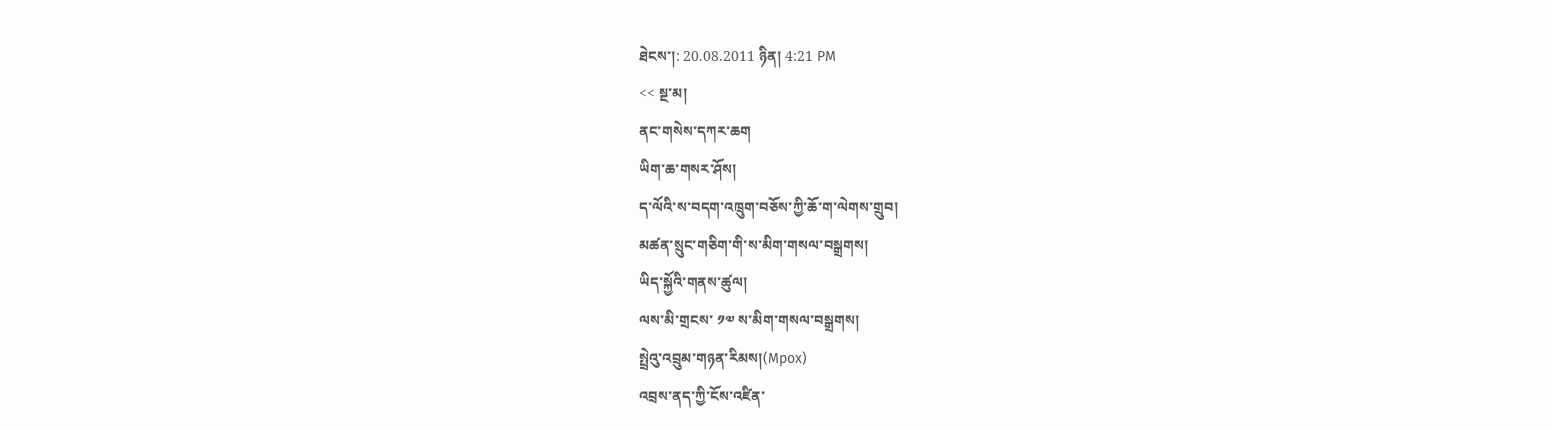ཐེངས་།: 20.08.2011 ཉིན། 4:21 PM
<< སྔ་མ།
ནང་གསེས་དཀར་ཆག
ཡིག་ཆ་གསར་ཤོས།
ད་ལོའི་ས་བདག་འཁྲུག་བཅོས་ཀྱི་ཆོ་ག་ལེགས་གྲུབ།
མཚན་སྲུང་གཅིག་གི་ས་མིག་གསལ་བསྒྲགས།
ཡིད་སྐྱོའི་གནས་ཚུལ།
ལས་མི་གྲངས་ ༡༧ ས་མིག་གསལ་བསྒྲགས།
སྤྲེའུ་འབྲུམ་གཉན་རིམས།(Mpox)
འབྲས་ནད་ཀྱི་ངོས་འཛིན་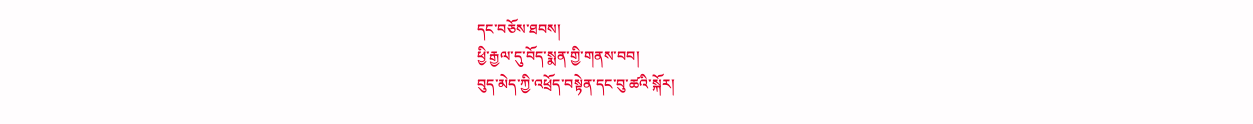དང་བཅོས་ཐབས།
ཕྱི་རྒྱལ་དུ་བོད་སྨན་གྱི་གནས་བབ།
བུད་མེད་ཀྱི་འཕྲོད་བསྟེན་དང་བུ་ཚའི་སྐོར།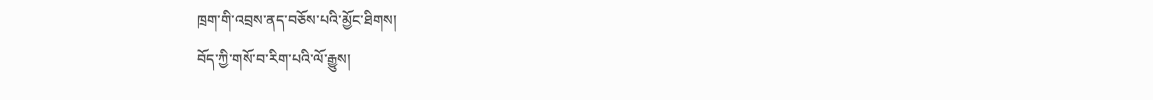ཁྲག་གི་འབྲས་ནད་བཅོས་པའི་མྱོང་ཐིགས།
བོད་ཀྱི་གསོ་བ་རིག་པའི་ལོ་རྒྱུས།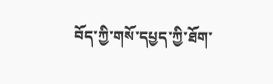བོད་ཀྱི་གསོ་དཔྱད་ཀྱི་ཐོག་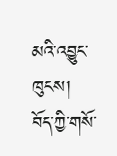མའི་འབྱུང་ཁུངས།
བོད་ཀྱི་གསོ་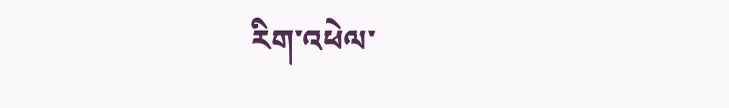རིག་འཕེལ་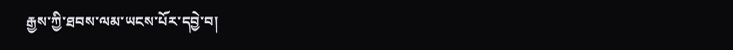རྒྱས་ཀྱི་ཐབས་ལམ་ཡངས་པོར་དབྱེ་བ།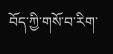བོད་ཀྱི་གསོ་བ་རིག་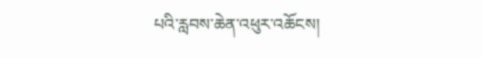པའི་རླབས་ཆེན་འཕུར་འཆོངས།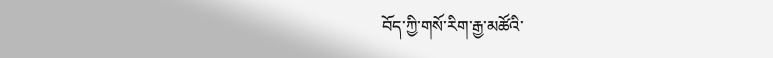བོད་ཀྱི་གསོ་རིག་རྒྱ་མཚོའི་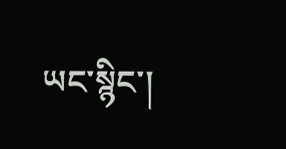ཡང་སྙིང་།